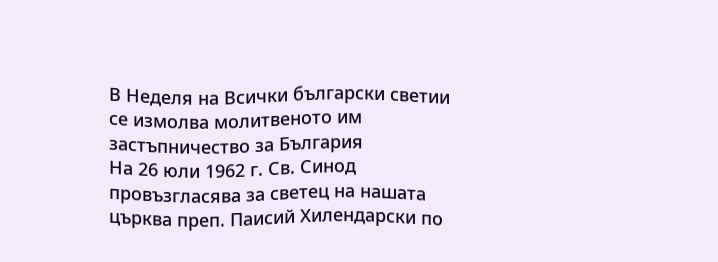В Неделя на Всички български светии се измолва молитвеното им застъпничество за България
На 26 юли 1962 г. Св. Синод провъзгласява за светец на нашата църква преп. Паисий Хилендарски по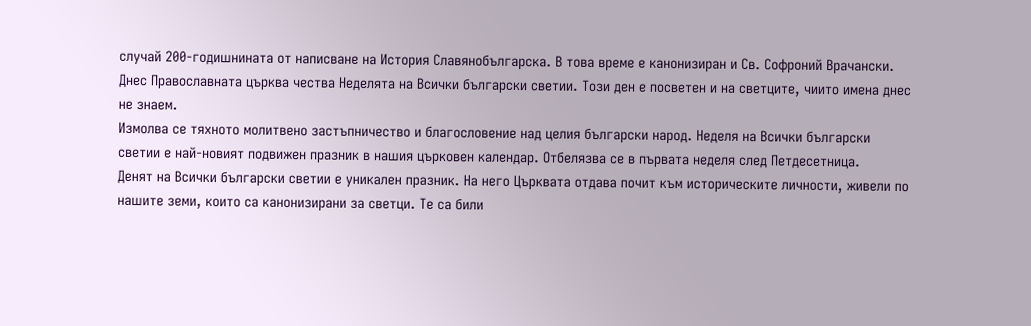случай 200-годишнината от написване на История Славянобългарска. В това време е канонизиран и Св. Софроний Врачански.
Днес Православната църква чества Неделята на Всички български светии. Този ден е посветен и на светците, чиито имена днес не знаем.
Измолва се тяхното молитвено застъпничество и благословение над целия български народ. Неделя на Всички български светии е най-новият подвижен празник в нашия църковен календар. Отбелязва се в първата неделя след Петдесетница.
Денят на Всички български светии е уникален празник. На него Църквата отдава почит към историческите личности, живели по нашите земи, които са канонизирани за светци. Те са били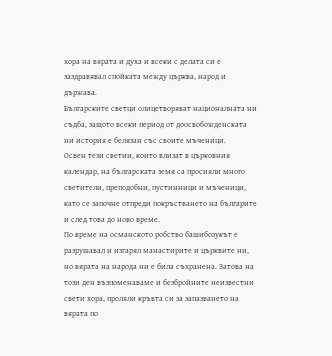хора на вярата и духа и всеки с делата си е заздравявал спойката между църква, народ и държава.
Българските светци олицетворяват националната ни съдба, защото всеки период от доосвобожденската ни история е белязан със своите мъченици.
Освен тези светии, които влизат в църковния календар, на българската земя са просияли много светители, преподобни, пустинници и мъченици, като се започне отпреди покръстването на българите и след това до ново време.
По време на османското робство башибозукът е разрушавал и изгарял манастирите и църквите ни, но вярата на народа ни е била съхранена. Затова на този ден възпоменаваме и безбройните неизвестни свети хора, проляли кръвта си за запазването на вярата по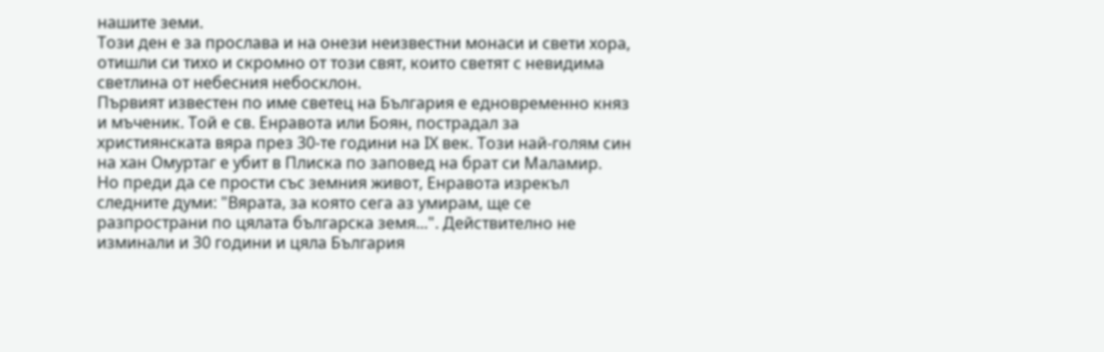нашите земи.
Този ден е за прослава и на онези неизвестни монаси и свети хора, отишли си тихо и скромно от този свят, които светят с невидима светлина от небесния небосклон.
Първият известен по име светец на България е едновременно княз и мъченик. Той е св. Енравота или Боян, пострадал за християнската вяра през 30-те години на IХ век. Този най-голям син на хан Омуртаг е убит в Плиска по заповед на брат си Маламир.
Но преди да се прости със земния живот, Енравота изрекъл следните думи: "Вярата, за която сега аз умирам, ще се разпространи по цялата българска земя...". Действително не изминали и 30 години и цяла България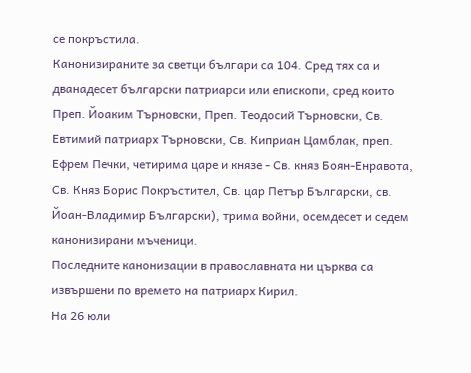се покръстила.
Канонизираните за светци българи са 104. Сред тях са и дванадесет български патриарси или епископи, сред които Преп. Йоаким Търновски, Преп. Теодосий Търновски, Св. Евтимий патриарх Търновски, Св. Киприан Цамблак, преп. Ефрем Печки, четирима царе и князе - Св. княз Боян-Енравота, Св. Княз Борис Покръстител, Св. цар Петър Български, св. Йоан-Владимир Български), трима войни, осемдесет и седем канонизирани мъченици.
Последните канонизации в православната ни църква са извършени по времето на патриарх Кирил.
На 26 юли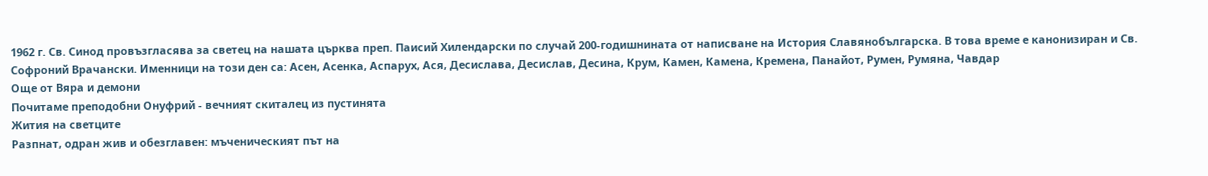1962 г. Св. Синод провъзгласява за светец на нашата църква преп. Паисий Хилендарски по случай 200-годишнината от написване на История Славянобългарска. В това време е канонизиран и Св. Софроний Врачански. Именници на този ден са: Асен, Асенка, Аспарух, Ася, Десислава, Десислав, Десина, Крум, Камен, Камена, Кремена, Панайот, Румен, Румяна, Чавдар
Още от Вяра и демони
Почитаме преподобни Онуфрий - вечният скиталец из пустинята
Жития на светците
Разпнат, одран жив и обезглавен: мъченическият път на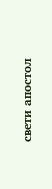свети апостол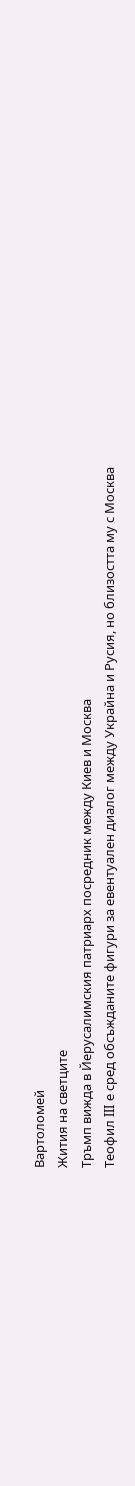Вартоломей
Жития на светците
Тръмп вижда в Йерусалимския патриарх посредник между Киев и Москва
Теофил III е сред обсъжданите фигури за евентуален диалог между Украйна и Русия, но близостта му с Москва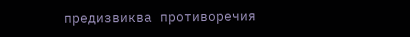предизвиква противоречия